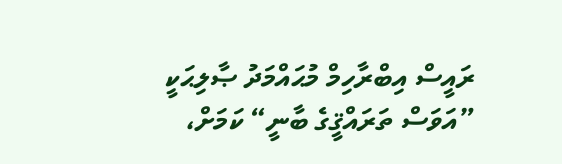ރައީސް އިބްރާހިމް މުޙައްމަދު ޞާލިޙަކީ ”އަވަސް ތަރައްޤީގެ ބާނީ“ ކަމަށް،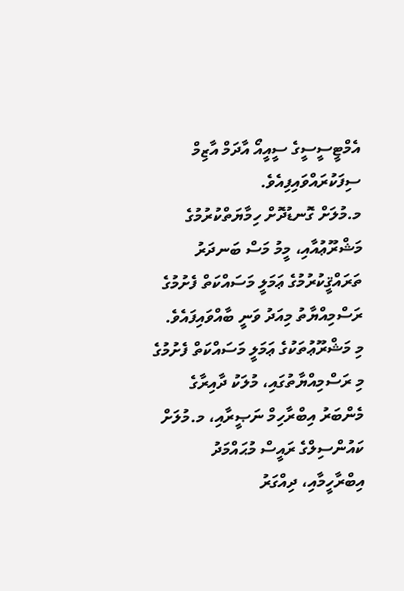އެމްޓީސީސީގެ ސީއީއޯ އާދަމް އާޒިމް ސިފަކުރައްވައިފިއެވެ.
މ.މުލަށް ގޮނޑުދޮށް ހިމާޔަތްކުރުމުގެ މަޝްރޫޢުއާއި، މީމު މަސް ބަނދަރު ތަރައްޤީކުރުމުގެ ޢަމަލީ މަސައްކަތް ފެށުމުގެ ރަސްމިއްޔާތު މިއަދު ވަނީ ބާއްވައިފައެވެ.
މި މަޝްރޫޢުތަކުގެ ޢަމަލީ މަސައްކަތް ފެށުމުގެ މި ރަސްމިއްޔާތުގައި، މުލަކު ދާއިރާގެ މެންބަރު އިބްރާހިމް ނަޞީރާއި، މ.މުލަށް ކައުންސިލްގެ ރައީސް މުޙައްމަދު އިބްރާހީމާއި، ދިއްގަރު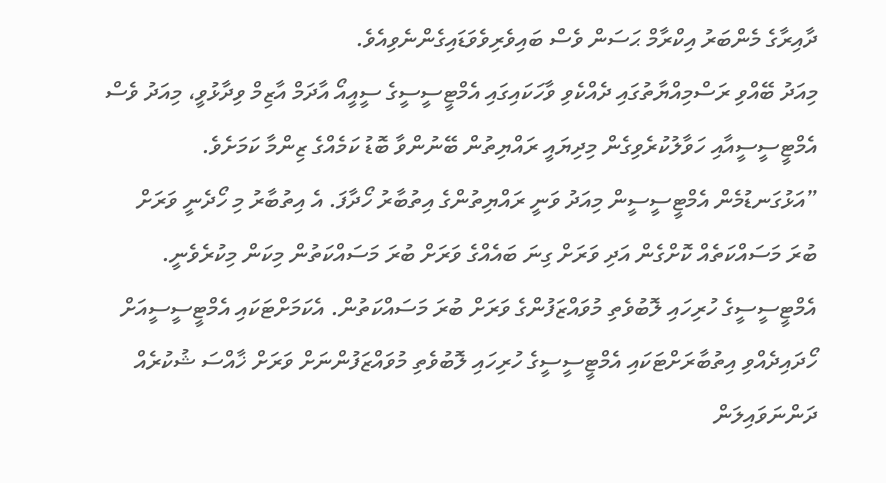ދާއިރާގެ މެންބަރު އިކްރާމް ޙަސަން ވެސް ބައިވެރިވެވަޑައިގެންނެވިއެވެ.
މިއަދު ބޭއްވި ރަސްމިއްޔާތުގައި ދެއްކެވި ވާހަކައިގައި އެމްޓީސީސީގެ ސީއީއޯ އާދަމް އާޒިމް ވިދާޅުވީ، މިއަދު ވެސް އެމްޓީސީސީއާއި ހަވާލުކުރެވިގެން މިދިޔައީ ރައްޔިތުން ބޭނުންވާ ބޮޑު ކަމެއްގެ ޒިންމާ ކަމަށެވެ.
”އަޅުގަނޑުމެން އެމްޓީސީސީން މިއަދު ވަނީ ރައްޔިތުންގެ އިތުބާރު ހޯދާފަ. އެ އިތުބާރު މި ހޯދެނީ ވަރަށް ބުރަ މަސައްކަތެއް ކޮށްގެން އަދި ވަރަށް ގިނަ ބައެއްގެ ވަރަށް ބުރަ މަސައްކަތުން މިކަން މިކުރެވެނީ. އެމްޓީސީސީގެ ހުރިހައި ލޮބުވެތި މުވައްޒަފުންގެ ވަރަށް ބުރަ މަސައްކަތުން. އެކަމަށްޓަކައި އެމްޓީސީސީއަށް ހޯދައިދެއްވި އިތުބާރަށްޓަކައި އެމްޓީސީސީގެ ހުރިހައި ލޮބުވެތި މުވައްޒަފުންނަށް ވަރަށް ޚާއްސަ ޝުކުރެއް ދަންނަވައިލަން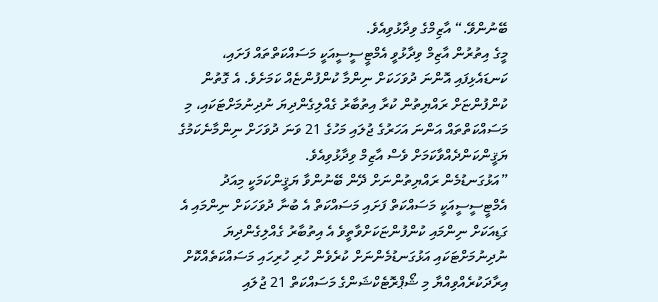ބޭނުންވޭ.“ އާޒިމްގެ ވިދާޅުވިއެވެ.
މީގެ އިތުރުން އާޒިމް ވިދާޅުވީ އެމްޓީސީސީއަކީ މަސައްކަތްތައް ފަށައި، ކަނޑައެޅިފައި އޮންނަ ދުވަހަކަށް ނިންމާ ކުންފުންޏެއް ކަމަށެވެ. އެ ގޮތުން ކުންފުންޏަށް ރައްޔިތުން ކުރާ އިތުބާރު ގެއްލިގެންދިޔަ ނުދިނުމަށްޓަކައި، މި މަސައްކަތްތައް އަންނަ އަހަރުގެ ޖުލައި މަހުގެ 21 ވަނަ ދުވަހަށް ނިންމާނެކަމުގެ ޔަޤީންކަންދެއްވާކަމަށް ވެސް އާޒިމް ވިދާޅުވިއެވެ.
”އަޅުގަނޑުމެން ރައްޔިތުންނަށް ދޭން ބޭނުންވާ ޔަޤީންކަމަކީ މިއަދު އެމްޓީސީސީއަކީ މަސައްކަތް ފަށައި މަސައްކަތް އެ ބުނާ ދުވަހަކަށް ނިންމައި އެ ގަޑިއަކަށް ނިންމައި ކުންފުންޏަކަށްވާތީވެ އެ އިތުބާރު ގެއްލިގެންދިޔަ ނުދިނުމަށްޓަކައި އަޅުގަނޑުމެންނަށް ކުރެވެން ހުރި ހުރިހައި މަސައްކަތެއްކޮށް އިރާދަކުރެއްވިއްޔާ މި ޝޯޕްރޮޓެކްޝަންގެ މަސައްކަތް 21 ޖުލައި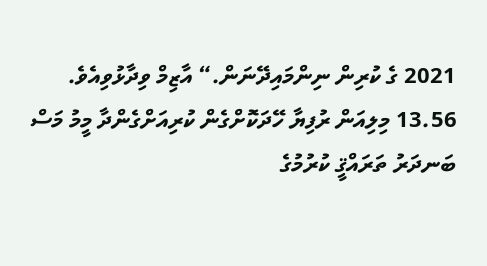2021 ގެ ކުރިން ނިންމައިދޭނަން.“ އާޒިމް ވިދާޅުވިއެވެ.
13.56 މިލިއަން ރުފިޔާ ހޭދަކޮށްގެން ކުރިއަށްގެންދާ މީމު މަސް ބަނދަރު ތަރައްޤީ ކުރުމުގެ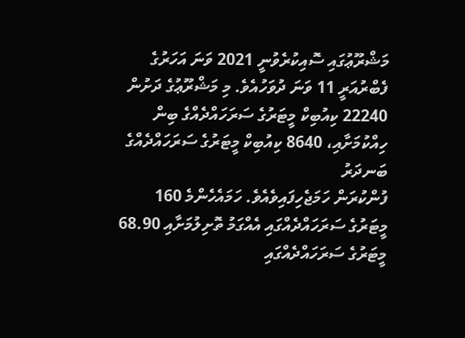މަޝްރޫޢުގައި ސޮއިކުރެވުނީ 2021 ވަނަ އަހަރުގެ ފެބްރުއަރީ 11 ވަނަ ދުވަހުއެވެ. މި މަޝްރޫޢުގެ ދަށުން 22240 ކިއުބިކް މީޓަރުގެ ސަރަހައްދެއްގެ ބިން ހިއްކުމަށާއި، 8640 ކިއުބިކް މީޓަރުގެ ސަރަހައްދެއްގެ ބަނދަރު
ފުންކުރަން ހަމަޖެހިފައިވެއެވެ. ހަމައެހެންމެ 160 މީޓަރުގެ ސަރަހައްދެއްގައި އެއްގަމު ތޮށިލުމަށާއި 68.90 މީޓަރުގެ ސަރަހައްދެއްގައި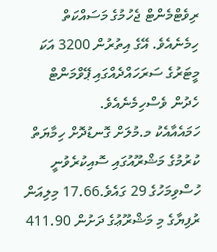ރިވެޓްމެންޓް ޖެހުމުގެ މަސައްކަތް ހިމެނެއެވެ. އޭގެ އިތުރުން 3200 އަކަ މީޓަރުގެ ސަރަހައްދެއްގައި ޕޭވްމަންޓް ހެދުން ވެސްހިމެނެއެވެ.
ހަމައެއާއެކު މ.މުލަށް ގޮނޑުދޮށް ހިމާޔަތް ކުރުމުގެ މަޝްރޫއުގައި ސޮއިކުރެވުނީ ހުސްވިމަހުގެ 29 ގައެވެ.17.66 މިލިއަން ރުފިޔާގެ މި މަޝްރޫޢުގެ ދަށުން 411.90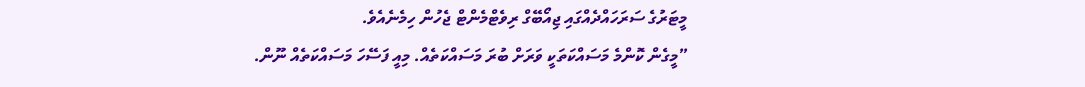މީޓަރުގެ ސަރަހައްދެއްގައި ޖިއޯބޭގް ރިވެޓްމެންޓް ޖެހުން ހިމެނެއެވެ.
”މީގެން ކޮންމެ މަސައްކަތަކީ ވަރަށް ބުރަ މަސައްކަތެއް. މިއީ ފަސޭހަ މަސައްކަތެއް ނޫން.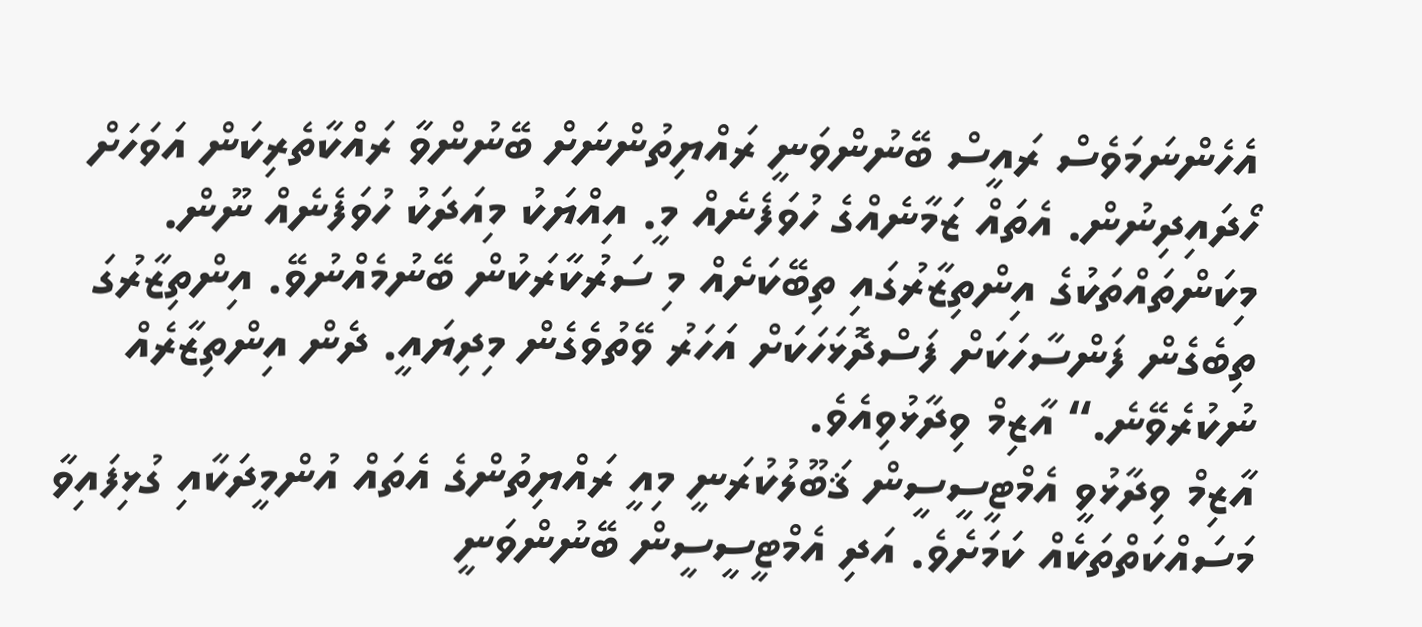އެހެންނަމަވެސް ރައީސް ބޭނުންވަނީ ރައްޔިތުންނަށް ބޭނުންވާ ރައްކާތެރިކަން އަވަހަށް ހޯދައިދިނުން. އެތައް ޒަމާނެއްގެ ހުވަފެނެއް މީ. އިއްޔަކު މިއަދަކު ހުވަފެނެއް ނޫން. މިކަންތައްތަކުގެ އިންތިޒާރުގައި ތިބޭކަށެއް މި ސަރުކާރަކުން ބޭނުމެއްނުވޭ. އިންތިޒާރުގަ ތިބެގެން ފަންސާހަކަށް ފަސްދޮޅަހަކަށް އަހަރު ވޭތުވެގެން މިދިޔައީ. ދެން އިންތިޒާރެއް ނުކުރެވޭނެ.“ އާޒިމް ވިދާޅުވިއެވެ.
އާޒިމް ވިދާޅުވީ އެމްޓީސީސީން ޤަބޫލުކުރަނީ މިއީ ރައްޔިތުންގެ އެތައް އުންމީދަކާއި ގުޅިފައިވާ މަސައްކަތްތަކެއް ކަމަށެވެ. އަދި އެމްޓީސީސީން ބޭނުންވަނީ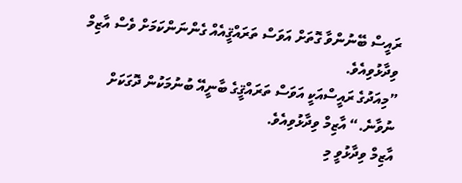ރައީސް ބޭނުންވާ ގޮތަށް އަވަސް ތަރައްޤީއެއް ގެންނަންކަމަށް ވެސް އާޒިމް ވިދާޅުވިއެވެ.
”މިއަދުގެ ރައީސްއަކީ އަވަސް ތަރައްޤީގެ ބާނީއޭ ބުނުމަކުން ދޮގަކަށް ނުވާނެ.“ އާޒިމް ވިދާޅުވިއެވެ.
އާޒިމް ވިދާޅުވީ މި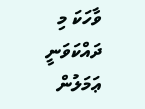ވާހަކަ މި ދައްކަވަނީ ޢަމަލުން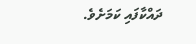ދައްކާފައި ކަމަށެވެ.